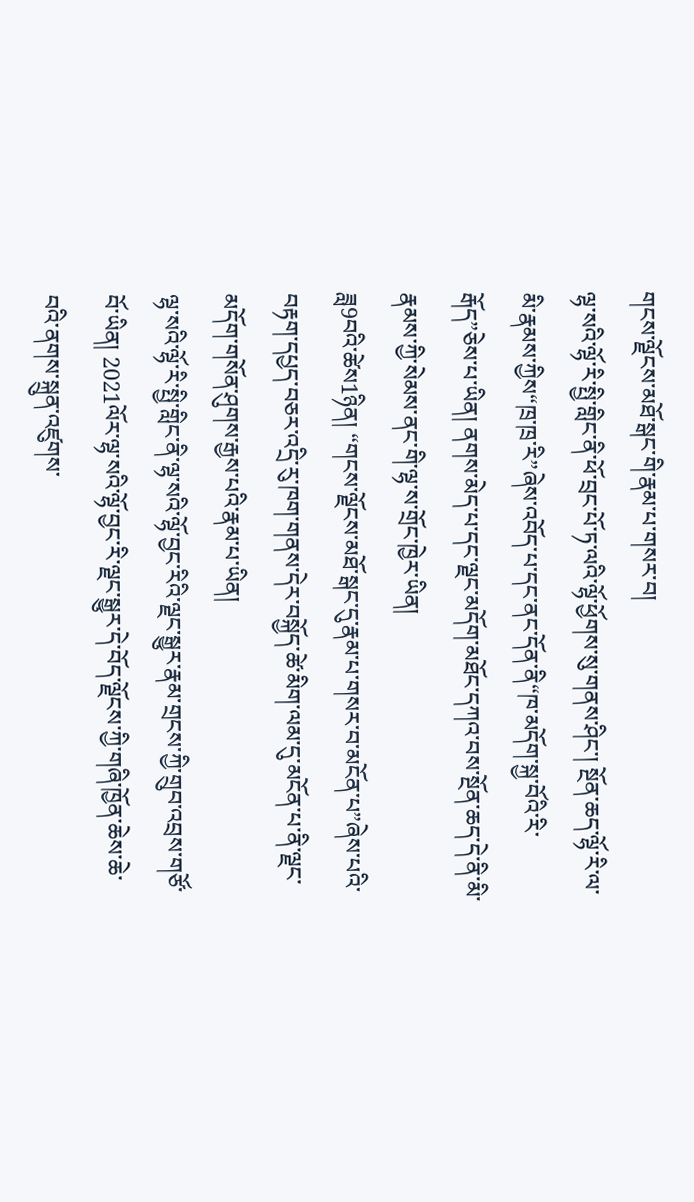གངས་ལྗོངས་མཐོ་སྒང་གི་རྣམ་པ་གསར་བ།
ལྷ་སའི་ལྷོ་རི་སྤྱི་གླིང་ནི་ཕོ་བྲང་པོ་ཏ་ལའི་ལྷོ་ཕྱོགས་སུ་གནས་ཤིང་། སྔོན་ཆད་ལྷོ་རི་ལ་མི་རྣམས་ཀྱིས“ཁྲ་ཁྲ་རི”ཞེས་འབོད་པ་དང་ནང་དོན་ནི“ཁ་མདོག་སྐྱ་བོའི་རི་རྒོད”ཅེས་པ་ཡིན། ནགས་མེད་པ་དང་ལྗང་མདོག་མཐོང་དཀའ་བས་སྔོན་ཆད་དེ་ནི་མི་རྣམས་ཀྱི་སེམས་ནང་གི་ལྷ་ས་གྲོང་ཁྱེར་ཡིན།
ཟླ9བའི་ཚེས1ཉིན། “གངས་ལྗོངས་མཐོ་སྒང་དུ་རྣམ་པ་གསར་བ་མངོན་པ”ཞེས་པའི་བརྟག་དཔྱད་བཅར་འདྲི་རུ་ཁག་གནས་དེར་བསྐྱོད་ཚེ་མིག་ལམ་དུ་མངོན་པ་ནི་ལྗང་མདོག་གསོན་ཤུགས་རྒྱས་པའི་རྣམ་པ་ཡིན།
ལྷ་སའི་ལྷོ་རི་སྤྱི་གླིང་ནི་ལྷ་སའི་ལྷོ་བྱང་རིའི་ལྗང་སྒྱུར་རྣམ་གྲངས་ཀྱི་གྲུབ་འབྲས་གཙོ་བོ་ཡིན། 2021ལོར་ལྷ་སའི་ལྷོ་བྱང་རི་ལྗང་སྒྱུར་དེ་བོད་ལྗོངས་ཀྱི་གཞི་ཁྱོན་ཆེས་ཆེ་བའི་ནགས་སྐྲུན་འཛུགས་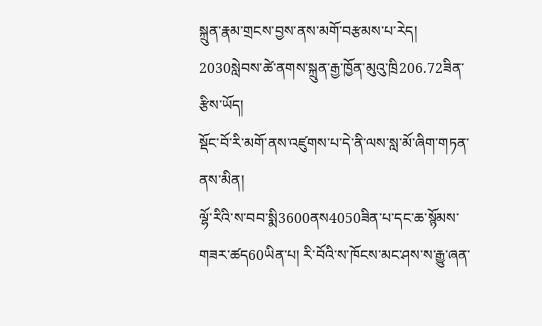སྐྲུན་རྣམ་གྲངས་བྱས་ནས་མགོ་བརྩམས་པ་རེད། 2030སླེབས་ཚེ་ནགས་སྐྲུན་རྒྱ་ཁྱོན་མུའུ་ཁྲི206.72ཟིན་རྩིས་ཡོད།
སྡོང་བོ་རི་མགོ་ནས་འཛུགས་པ་དེ་ནི་ལས་སླ་མོ་ཞིག་གཏན་ནས་མིན།
ལྷོ་རིའི་ས་བབ་སྨི3600ནས4050ཟིན་པ་དང་ཆ་སྙོམས་གཟར་ཚད60ཡིན་པ། རི་བོའི་ས་ཁོངས་མང་ཤས་ས་རྒྱུ་ཞན་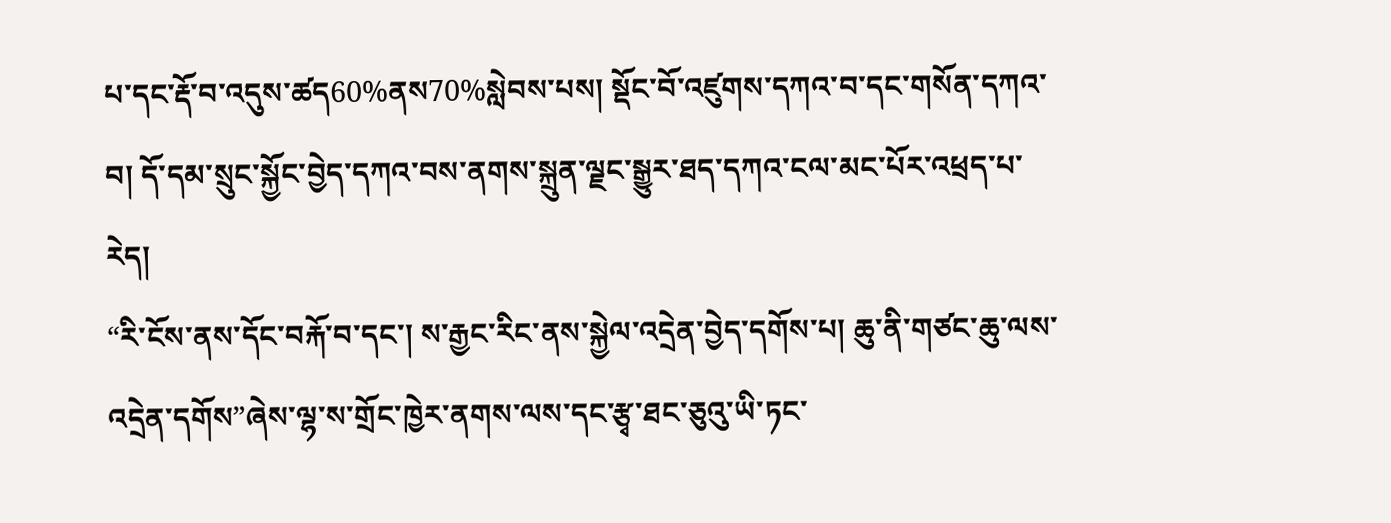པ་དང་རྡོ་བ་འདུས་ཚད60%ནས70%སླེབས་པས། སྡོང་བོ་འཛུགས་དཀའ་བ་དང་གསོན་དཀའ་བ། དོ་དམ་སྲུང་སྐྱོང་བྱེད་དཀའ་བས་ནགས་སྐྲུན་ལྗང་སྒྱུར་ཐད་དཀའ་ངལ་མང་པོར་འཕྲད་པ་རེད།
“རི་ངོས་ནས་དོང་བརྐོ་བ་དང་། ས་རྒྱང་རིང་ནས་སྐྱེལ་འདྲེན་བྱེད་དགོས་པ། ཆུ་ནི་གཙང་ཆུ་ལས་འདྲེན་དགོས”ཞེས་ལྷ་ས་གྲོང་ཁྱེར་ནགས་ལས་དང་རྩྭ་ཐང་ཅུའུ་ཡི་ཏང་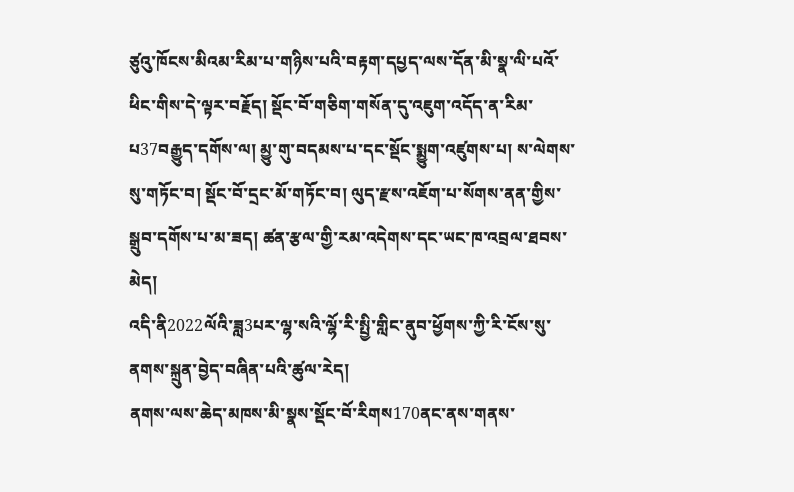ཙུའུ་ཁོངས་མིའམ་རིམ་པ་གཉིས་པའི་བརྟག་དཔྱད་ལས་དོན་མི་སྣ་ལི་པའོ་ཕིང་གིས་དེ་ལྟར་བརྗོད། སྡོང་བོ་གཅིག་གསོན་དུ་འཇུག་འདོད་ན་རིམ་པ37བརྒྱུད་དགོས་ལ། མྱུ་གུ་བདམས་པ་དང་སྡོང་སྨྱུག་འཛུགས་པ། ས་ལེགས་སུ་གཏོང་བ། སྡོང་བོ་དྲང་མོ་གཏོང་བ། ལུད་རྫས་འཇོག་པ་སོགས་ནན་གྱིས་སྒྲུབ་དགོས་པ་མ་ཟད། ཚན་རྩལ་གྱི་རམ་འདེགས་དང་ཡང་ཁ་འབྲལ་ཐབས་མེད།
འདི་ནི2022ལོའི་ཟླ3པར་ལྷ་སའི་ལྷོ་རི་སྤྱི་གླིང་ནུབ་ཕྱོགས་ཀྱི་རི་ངོས་སུ་ནགས་སྐྲུན་བྱེད་བཞིན་པའི་ཚུལ་རེད།
ནགས་ལས་ཆེད་མཁས་མི་སྣས་སྡོང་བོ་རིགས170ནང་ནས་གནས་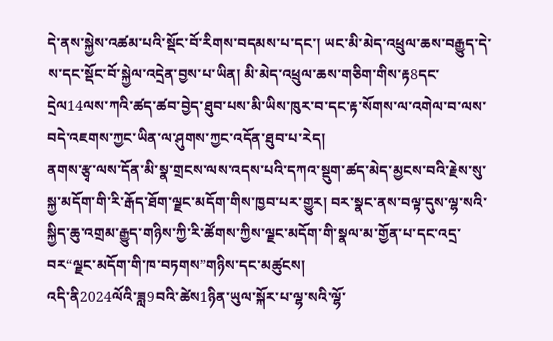དེ་ནས་སྐྱེས་འཚམ་པའི་སྡོང་བོ་རིགས་བདམས་པ་དང་། ཡང་མི་མེད་འཕྲུལ་ཆས་བརྒྱུད་དེ་ས་དང་སྡོང་བོ་སྐྱེལ་འདྲེན་བྱས་པ་ཡིན། མི་མེད་འཕྲུལ་ཆས་གཅིག་གིས་རྟ8དང་དྲེལ14ལས་ཀའི་ཚད་ཚབ་བྱེད་ཐུབ་པས་མི་ཡིས་ཁུར་བ་དང་རྟ་སོགས་ལ་འགེལ་བ་ལས་བདེ་འཇགས་ཀྱང་ཡིན་ལ་ཤུགས་ཀྱང་འདོན་ཐུབ་པ་རེད།
ནགས་རྩྭ་ལས་དོན་མི་སྣ་གྲངས་ལས་འདས་པའི་དཀའ་སྡུག་ཚད་མེད་མྱངས་བའི་རྗེས་སུ་སྐྱ་མདོག་གི་རི་རྒོད་ཐོག་ལྗང་མདོག་གིས་ཁྱབ་པར་གྱུར། བར་སྣང་ནས་བལྟ་དུས་ལྷ་སའི་སྐྱིད་ཆུ་འགྲམ་རྒྱུད་གཉིས་ཀྱི་རི་ཚོགས་ཀྱིས་ལྗང་མདོག་གི་སྣལ་མ་གྱོན་པ་དང་འདྲ་བར“ལྗང་མདོག་གི་ཁ་བཏགས”གཉིས་དང་མཚུངས།
འདི་ནི2024ལོའི་ཟླ9བའི་ཚེས1ཉིན་ཡུལ་སྐོར་པ་ལྷ་སའི་ལྷོ་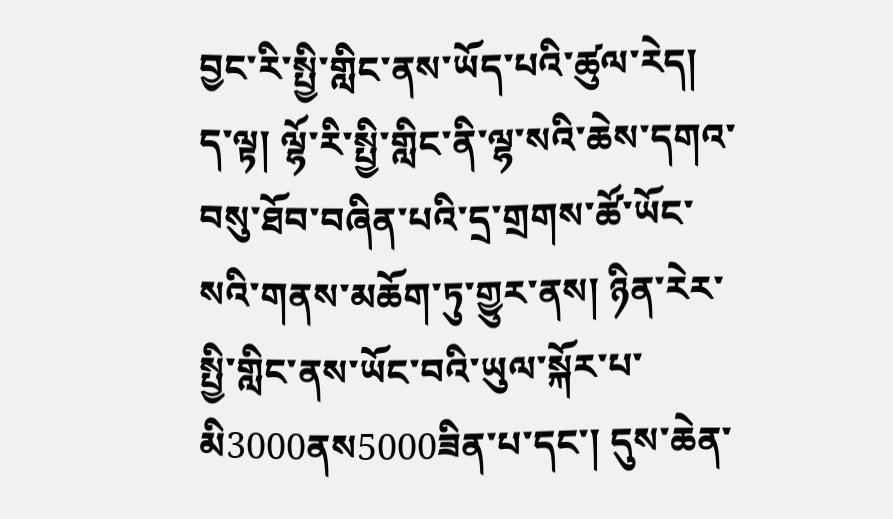བྱང་རི་སྤྱི་གླིང་ནས་ཡོད་པའི་ཚུལ་རེད།
ད་ལྟ། ལྷོ་རི་སྤྱི་གླིང་ནི་ལྷ་སའི་ཆེས་དགའ་བསུ་ཐོབ་བཞིན་པའི་དྲ་གྲགས་ཚོ་ཡོང་སའི་གནས་མཆོག་ཏུ་གྱུར་ནས། ཉིན་རེར་སྤྱི་གླིང་ནས་ཡོང་བའི་ཡུལ་སྐོར་པ་མི3000ནས5000ཟིན་པ་དང་། དུས་ཆེན་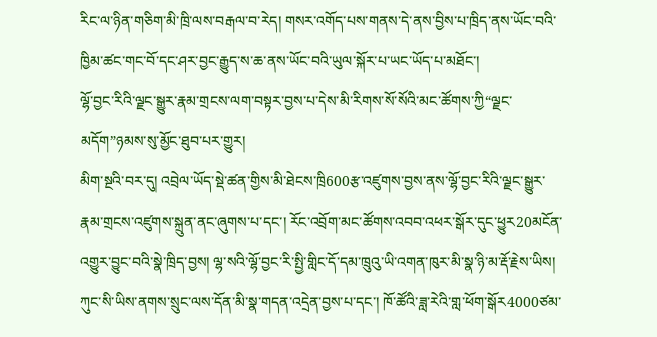རིང་ལ་ཉིན་གཅིག་མི་ཁྲི་ལས་བརྒལ་བ་རེད། གསར་འགོད་པས་གནས་དེ་ནས་བྱིས་པ་ཁྲིད་ནས་ཡོང་བའི་ཁྱིམ་ཚང་གང་བོ་དང་ཤར་བྱང་རྒྱུད་ས་ཆ་ནས་ཡོང་བའི་ཡུལ་སྐོར་པ་ཡང་ཡོད་པ་མཐོང་།
ལྷོ་བྱང་རིའི་ལྗང་སྒྱུར་རྣམ་གྲངས་ལག་བསྟར་བྱས་པ་དེས་མི་རིགས་སོ་སོའི་མང་ཚོགས་ཀྱི“ལྗང་མདོག”ཉམས་སུ་མྱོང་ཐུབ་པར་གྱུར།
མིག་སྔའི་བར་དུ། འབྲེལ་ཡོད་སྡེ་ཚན་གྱིས་མི་ཐེངས་ཁྲི600རྩ་འཛུགས་བྱས་ནས་ལྷོ་བྱང་རིའི་ལྗང་སྒྱུར་རྣམ་གྲངས་འཛུགས་སྐྲུན་ནང་ཞུགས་པ་དང་། རོང་འབྲོག་མང་ཚོགས་འབབ་འཕར་སྒོར་དུང་ཕྱུར20མངོན་འགྱུར་བྱུང་བའི་སྣེ་ཁྲིད་བྱས། ལྷ་སའི་ལྷོ་བྱང་རི་སྤྱི་གླིང་དོ་དམ་ཁྲུའུ་ཡི་འགན་ཁུར་མི་སྣ་ཉི་མ་རྡོ་རྗེས་ཡིས། ཀུང་སི་ཡིས་ནགས་སྲུང་ལས་དོན་མི་སྣ་གདན་འདྲེན་བྱས་པ་དང་། ཁོ་ཚོའི་ཟླ་རེའི་གླ་ཕོག་སྒོར4000ཙམ་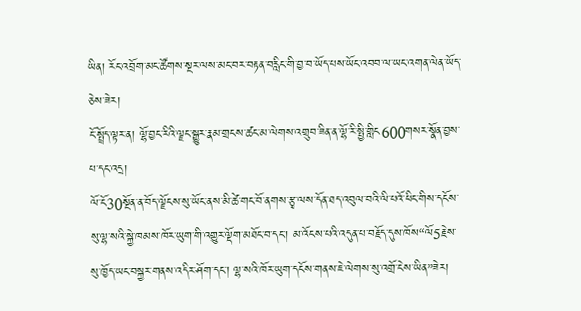ཡིན། རོང་འབྲོག་མང་ཚོགས་སྔར་ལས་མང་བར་བརྟན་བརླིང་གི་བྱ་བ་ཡོད་པས་ཡོང་འབབ་ལ་ཡང་འགན་ལེན་ཡོད་ཅེས་ཟེར།
ངོ་སྤྲོད་ལྟར་ན། ལྷོ་བྱང་རིའི་ལྗང་སྒྱུར་རྣམ་གྲངས་ཚང་མ་ལེགས་འགྲུབ་ཟིན་ན་ལྷོ་རི་སྤྱི་གླིང600གསར་སྣོན་བྱས་པ་དང་འདྲ།
ལོ་ངོ30སྔོན་ན་བོད་ལྗོངས་སུ་ཡོང་ནས་མི་ཚེ་གང་བོ་ནགས་རྩྭ་ལས་དོན་ཐད་འབུལ་བའི་ལི་པའོ་ཕིང་གིས་དངོས་སུ་ལྷ་སའི་སྐྱེ་ཁམས་ཁོར་ཡུག་གི་འགྱུར་ལྡོག་མཐོང་བ་དང་། མ་འོངས་པའི་འདུན་པ་བརྗོད་དུས་ཁོས“ལོ5རྗེས་སུ་ཁྱོད་ཡང་བསྐྱར་གནས་འདིར་ཤོག་དང་། ལྷ་སའི་ཁོར་ཡུག་དངོས་གནས་ཇེ་ལེགས་སུ་འགྲོ་ངེས་ཡིན”ཟེར།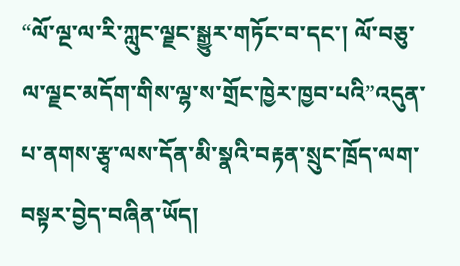“ལོ་ལྔ་ལ་རི་ཀླུང་ལྗང་སྒྱུར་གཏོང་བ་དང་། ལོ་བཅུ་ལ་ལྗང་མདོག་གིས་ལྷ་ས་གྲོང་ཁྱེར་ཁྱབ་པའི”འདུན་པ་ནགས་རྩྭ་ལས་དོན་མི་སྣའི་བརྟན་སྲུང་ཁྲོད་ལག་བསྟར་བྱེད་བཞིན་ཡོད།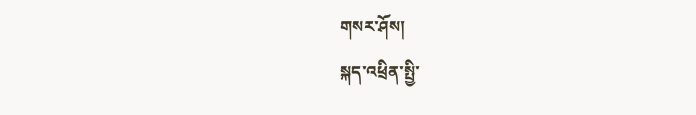གསར་ཤོས།
སྐད་འཕྲིན་སྤྱི་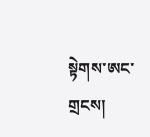སྟེགས་ཨང་གྲངས།